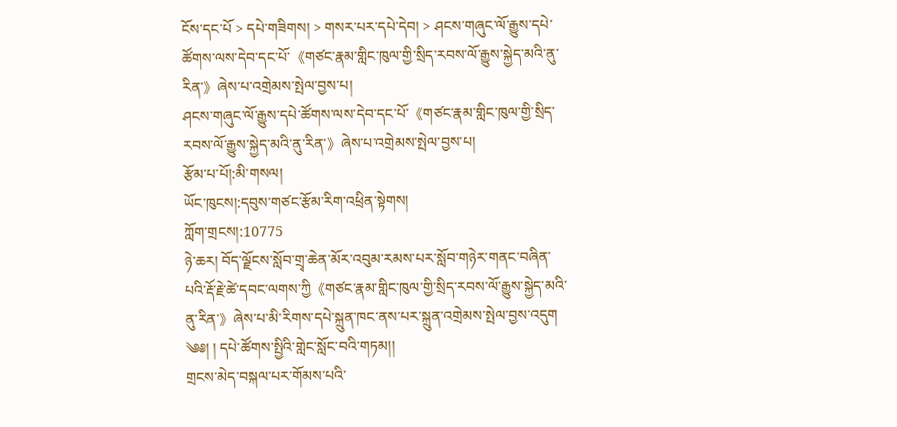ངོས་དང་པོ > དཔེ་གཟིགས། > གསར་པར་དཔེ་དེབ། > ཤངས་གཞུང་ལོ་རྒྱུས་དཔེ་ཚོགས་ལས་དེབ་དང་པོ་《གཙང་རྣམ་གླིང་ཁུལ་གྱི་སྲིད་རབས་ལོ་རྒྱུས་སྐྱེད་མའི་ནུ་རིན་》ཞེས་པ་འགྲེམས་སྤེལ་བྱས་པ།
ཤངས་གཞུང་ལོ་རྒྱུས་དཔེ་ཚོགས་ལས་དེབ་དང་པོ་《གཙང་རྣམ་གླིང་ཁུལ་གྱི་སྲིད་རབས་ལོ་རྒྱུས་སྐྱེད་མའི་ནུ་རིན་》ཞེས་པ་འགྲེམས་སྤེལ་བྱས་པ།
རྩོམ་པ་པོ།:མི་གསལ།
ཡོང་ཁུངས།:དབུས་གཙང་རྩོམ་རིག་འཕྲིན་སྟེགས།
ཀློག་གྲངས།:10775
ཉེ་ཆར། བོད་ལྗོངས་སློབ་གྲྭ་ཆེན་མོར་འབུམ་རམས་པར་སློབ་གཉེར་གནང་བཞིན་པའི་རྡོ་རྗེ་ཚེ་དབང་ལགས་ཀྱི《གཙང་རྣམ་གླིང་ཁུལ་གྱི་སྲིད་རབས་ལོ་རྒྱུས་སྐྱེད་མའི་ནུ་རིན་》ཞེས་པ་མི་རིགས་དཔེ་སྐྲུན་ཁང་ནས་པར་སྐྲུན་འགྲེམས་སྤེལ་བྱས་འདུག
༄༅། ། དཔེ་ཚོགས་སྤྱིའི་གླེང་སློང་བའི་གཏམ།།
གྲངས་མེད་བསྐལ་པར་གོམས་པའི་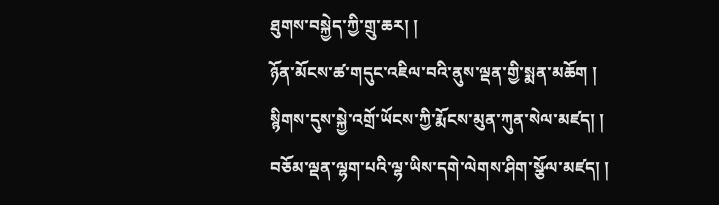ཐུགས་བསྐྱེད་ཀྱི་གྲུ་ཆར། །
ཉོན་མོངས་ཚ་གདུང་འཇིལ་བའི་ནུས་ལྡན་གྱི་སྨན་མཆོག །
སྙིགས་དུས་སྐྱེ་འགྲོ་ཡོངས་ཀྱི་རྨོངས་མུན་ཀུན་སེལ་མཛད། །
བཅོམ་ལྡན་ལྷག་པའི་ལྷ་ཡིས་དགེ་ལེགས་ཤིག་སྩོལ་མཛད། །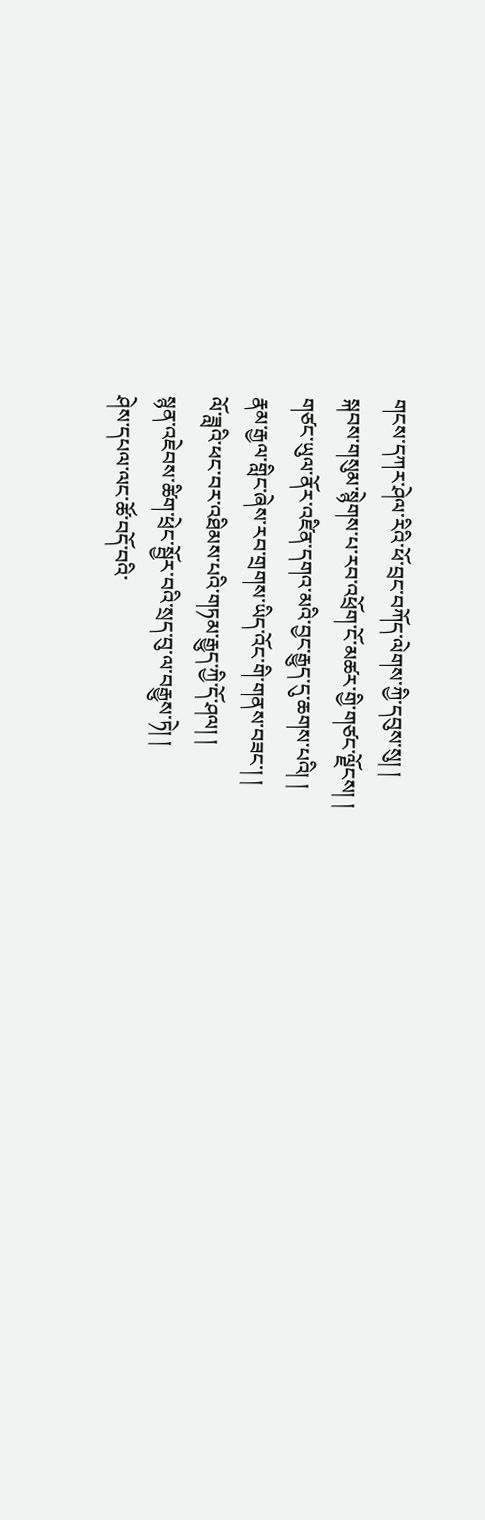གངས་དཀར་ཤེལ་རིའི་ཕོ་བྲང་བཀོད་ལེགས་ཀྱི་དབུས་སུ། །
སྐབས་གསུམ་སྙེགས་པ་རབ་འཕྲོག་ངོ་མཚར་གྱི་གཙང་ལྗོངས། །
གཙང་ཡུལ་ནོར་འཛིན་དགའ་མའི་བྱང་རྒྱུད་དུ་ཆགས་པའི། །
རྣམ་རྒྱལ་གླིང་ཞེས་རབ་གྲགས་ཡིད་འོང་གི་གནས་བཟང་། །
ལོ་ཟླའི་ཕང་བར་འཐིམས་པའི་གཏམ་རྒྱུད་ཀྱི་དོ་ཤལ། །
སྙན་འཇེབས་ཚིག་ཕྲེང་སྦྱོར་བའི་སྲད་བུ་ལ་བརྒྱུས་ཏེ། །
ཤེས་དཔལ་ལང་ཚོ་བདོ་བའི་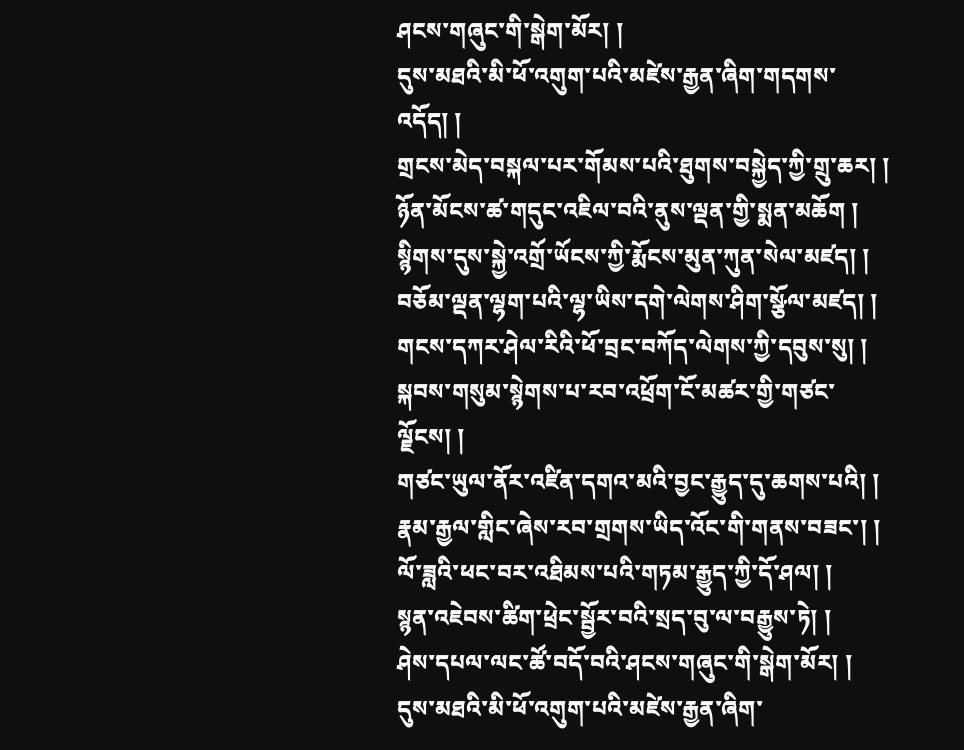ཤངས་གཞུང་གི་སྒེག་མོར། །
དུས་མཐའི་མི་ཕོ་འགུག་པའི་མཛེས་རྒྱན་ཞིག་གདགས་འདོད། །
གྲངས་མེད་བསྐལ་པར་གོམས་པའི་ཐུགས་བསྐྱེད་ཀྱི་གྲུ་ཆར། །
ཉོན་མོངས་ཚ་གདུང་འཇིལ་བའི་ནུས་ལྡན་གྱི་སྨན་མཆོག །
སྙིགས་དུས་སྐྱེ་འགྲོ་ཡོངས་ཀྱི་རྨོངས་མུན་ཀུན་སེལ་མཛད། །
བཅོམ་ལྡན་ལྷག་པའི་ལྷ་ཡིས་དགེ་ལེགས་ཤིག་སྩོལ་མཛད། །
གངས་དཀར་ཤེལ་རིའི་ཕོ་བྲང་བཀོད་ལེགས་ཀྱི་དབུས་སུ། །
སྐབས་གསུམ་སྙེགས་པ་རབ་འཕྲོག་ངོ་མཚར་གྱི་གཙང་ལྗོངས། །
གཙང་ཡུལ་ནོར་འཛིན་དགའ་མའི་བྱང་རྒྱུད་དུ་ཆགས་པའི། །
རྣམ་རྒྱལ་གླིང་ཞེས་རབ་གྲགས་ཡིད་འོང་གི་གནས་བཟང་། །
ལོ་ཟླའི་ཕང་བར་འཐིམས་པའི་གཏམ་རྒྱུད་ཀྱི་དོ་ཤལ། །
སྙན་འཇེབས་ཚིག་ཕྲེང་སྦྱོར་བའི་སྲད་བུ་ལ་བརྒྱུས་ཏེ། །
ཤེས་དཔལ་ལང་ཚོ་བདོ་བའི་ཤངས་གཞུང་གི་སྒེག་མོར། །
དུས་མཐའི་མི་ཕོ་འགུག་པའི་མཛེས་རྒྱན་ཞིག་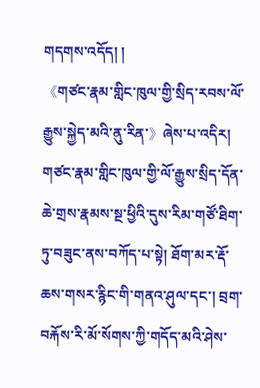གདགས་འདོད། །
《གཙང་རྣམ་གླིང་ཁུལ་གྱི་སྲིད་རབས་ལོ་རྒྱུས་སྐྱེད་མའི་ནུ་རིན་》ཞེས་པ་འདིར། གཙང་རྣམ་གླིང་ཁུལ་གྱི་ལོ་རྒྱུས་སྲིད་དོན་ཆེ་གྲས་རྣམས་སྔ་ཕྱིའི་དུས་རིམ་གཙོ་ཐིག་ཏུ་བཟུང་ནས་བཀོད་པ་སྟེ། ཐོག་མར་རྡོ་ཆས་གསར་རྙིང་གི་གནའ་ཤུལ་དང་། བྲག་བརྐོས་རི་མོ་སོགས་ཀྱི་གདོད་མའི་ཤེས་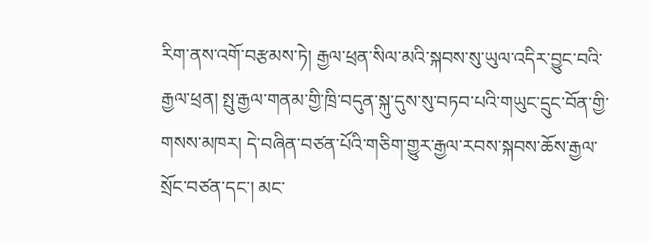རིག་ནས་འགོ་བརྩམས་ཏེ། རྒྱལ་ཕྲན་སིལ་མའི་སྐབས་སུ་ཡུལ་འདིར་བྱུང་བའི་རྒྱལ་ཕྲན། སྤུ་རྒྱལ་གནམ་གྱི་ཁྲི་བདུན་སྐུ་དུས་སུ་བཏབ་པའི་གཡུང་དྲུང་བོན་གྱི་གསས་མཁར། དེ་བཞིན་བཙན་པོའི་གཅིག་གྱུར་རྒྱལ་རབས་སྐབས་ཆོས་རྒྱལ་སྲོང་བཙན་དང་། མང་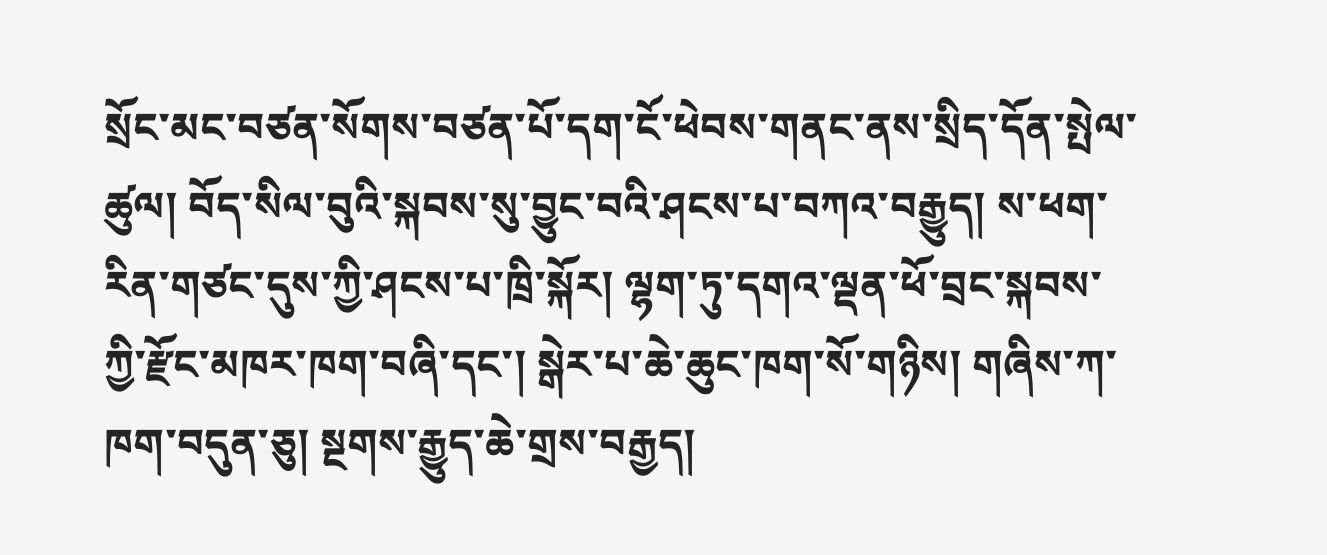སྲོང་མང་བཙན་སོགས་བཙན་པོ་དག་ངོ་ཕེབས་གནང་ནས་སྲིད་དོན་སྤེལ་ཚུལ། བོད་སིལ་བུའི་སྐབས་སུ་བྱུང་བའི་ཤངས་པ་བཀའ་བརྒྱུད། ས་ཕག་རིན་གཙང་དུས་ཀྱི་ཤངས་པ་ཁྲི་སྐོར། ལྷག་ཏུ་དགའ་ལྡན་ཕོ་བྲང་སྐབས་ཀྱི་རྫོང་མཁར་ཁག་བཞི་དང་། སྒེར་པ་ཆེ་ཆུང་ཁག་སོ་གཉིས། གཞིས་ཀ་ཁག་བདུན་ཅུ། སྔགས་རྒྱུད་ཆེ་གྲས་བརྒྱད།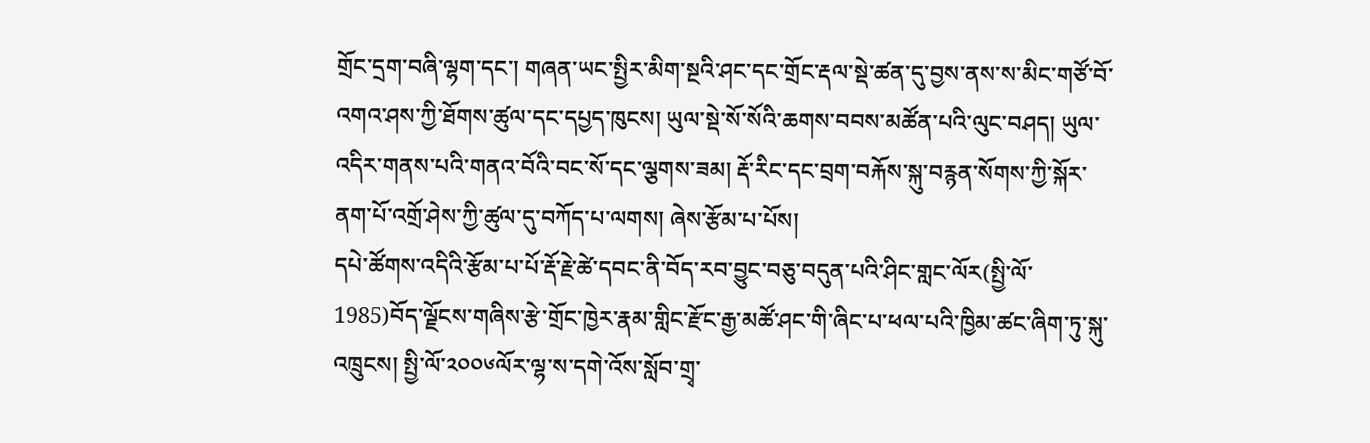གྲོང་དྲག་བཞི་ལྷག་དང་། གཞན་ཡང་སྤྱིར་མིག་སྔའི་ཤང་དང་གྲོང་རྡལ་སྡེ་ཚན་དུ་བྱས་ནས་ས་མིང་གཙོ་བོ་འགའ་ཤས་ཀྱི་ཐོགས་ཚུལ་དང་དཔྱད་ཁུངས། ཡུལ་སྡེ་སོ་སོའི་ཆགས་བབས་མཚོན་པའི་ལུང་བཤད། ཡུལ་འདིར་གནས་པའི་གནའ་བོའི་བང་སོ་དང་ལྕགས་ཟམ། རྡོ་རིང་དང་བྲག་བརྐོས་སྐུ་བརྙན་སོགས་ཀྱི་སྐོར་ནག་པོ་འགྲོ་ཤེས་ཀྱི་ཚུལ་དུ་བཀོད་པ་ལགས། ཞེས་རྩོམ་པ་པོས།
དཔེ་ཚོགས་འདིའི་རྩོམ་པ་པོ་རྡོ་རྗེ་ཚེ་དབང་ནི་བོད་རབ་བྱུང་བཅུ་བདུན་པའི་ཤིང་གླང་ལོར(སྤྱི་ལོ་1985)བོད་ལྗོངས་གཞིས་རྩེ་གྲོང་ཁྱེར་རྣམ་གླིང་རྫོང་རྒྱ་མཚོ་ཤང་གི་ཞིང་པ་ཕལ་པའི་ཁྱིམ་ཚང་ཞིག་ཏུ་སྐུ་འཁྲུངས། སྤྱི་ལོ་༢༠༠༦ལོར་ལྷ་ས་དགེ་འོས་སློབ་གྲྭ་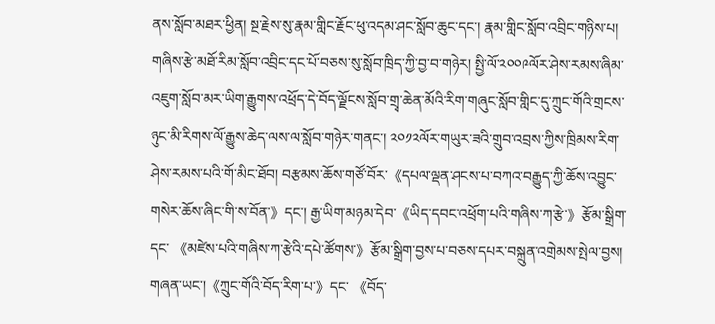ནས་སློབ་མཐར་ཕྱིན། སྔ་རྗེས་སུ་རྣམ་གླིང་རྗོང་ཕུ་འདམ་ཤང་སློབ་ཆུང་དང་། རྣམ་གླིང་སློབ་འབྲིང་གཉིས་པ། གཞིས་རྩེ་མཐོ་རིམ་སློབ་འབྲིང་དང་པོ་བཅས་སུ་སློབ་ཁྲིད་ཀྱི་བྱ་བ་གཉེར། སྤྱི་ལོ་༢༠༠༩ལོར་ཤེས་རམས་ཞིམ་འཇུག་སློབ་མར་ཡིག་རྒྱུགས་འཕྲོད་དེ་བོད་ལྗོངས་སློབ་གྲྭ་ཆེན་མོའི་རིག་གཞུང་སློབ་གླིང་དུ་ཀྲུང་གོའི་གྲངས་ཉུང་མི་རིགས་ལོ་རྒྱུས་ཆེད་ལས་ལ་སློབ་གཉེར་གནང་། ༢༠༡༢ལོར་གཡུར་ཟའི་གྲུབ་འབྲས་ཀྱིས་ཁྲིམས་རིག་ཤེས་རམས་པའི་གོ་མིང་ཐོབ། བརྩམས་ཆོས་གཙོ་བོར་《དཔལ་ལྡན་ཤངས་པ་བཀའ་བརྒྱུད་ཀྱི་ཆོས་འབྱུང་གསེར་ཆོས་ཞིང་གི་ས་བོན་》དང་། རྒྱ་ཡིག་མཉམ་དེབ་《ཡིད་དབང་འཕྲོག་པའི་གཞིས་ཀ་རྩེ་》རྩོམ་སྒྲིག་དང་ 《མཛེས་པའི་གཞིས་ཀ་རྩེའི་དཔེ་ཚོགས་》རྩོམ་སྒྲིག་བྱས་པ་བཅས་དཔར་བསྐྲུན་འགྲེམས་སྤེལ་བྱས། གཞན་ཡང་།《ཀྲུང་གོའི་བོད་རིག་པ་》དང་ 《བོད་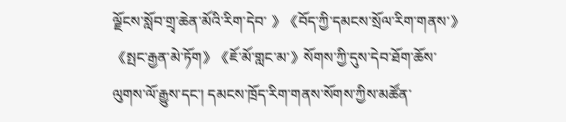ལྗོངས་སློབ་གྲྭ་ཆེན་མོའི་རིག་དེབ་ 》《བོད་ཀྱི་དམངས་སྲོལ་རིག་གནས་》《སྤང་རྒྱན་མེ་ཏོག》《ཇོ་མོ་གླང་མ་》སོགས་ཀྱི་དུས་དེབ་ཐོག་ཆོས་ལུགས་ལོ་རྒྱུས་དང་། དམངས་ཁྲོད་རིག་གནས་སོགས་ཀྱིས་མཚོན་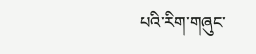པའི་རིག་གཞུང་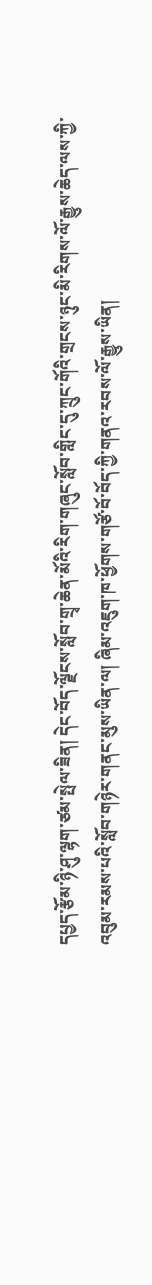དཔྱད་རྩོམ་ཉི་ཤུ་ལྷག་ཙམ་སྤེལ་ཟིན། དེང་བོད་ལྗོངས་སློབ་གྲྭ་ཆེན་མོའི་རིག་གཞུང་སློབ་གླིང་དུ་ཀྲུང་གོའི་གྲངས་ཉུང་མི་རིགས་ལོ་རྒྱུས་ཆེད་ལས་ཀྱི་འབུམ་རམས་པའི་སློབ་གཉེར་གནང་མུས་ཡིན་ལ། ཞིམ་འཇུག་ཁ་ཕྱོགས་གཙོ་བོ་བོད་ཀྱི་གནའ་རབས་ལོ་རྒྱུས་ཡིན།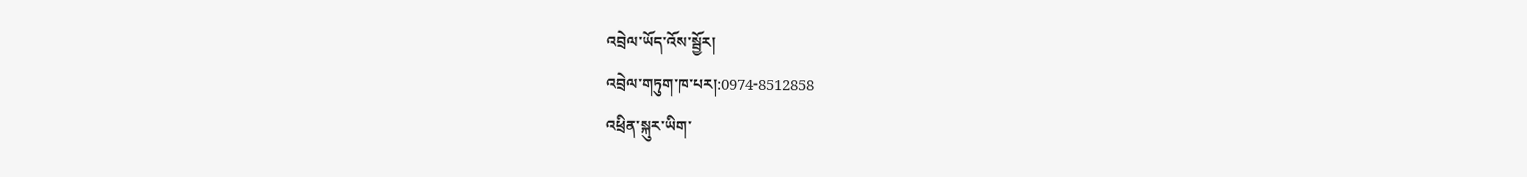འབྲེལ་ཡོད་འོས་སྦྱོར།
འབྲེལ་གཏུག་ཁ་པར།:0974-8512858
འཕྲིན་སྐུར་ཡིག་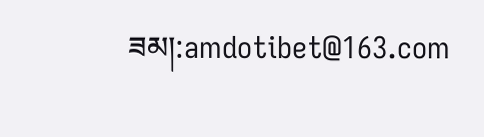ཟམ།:amdotibet@163.com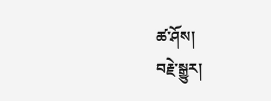ཚ་ཤོས།
བརྗེ་སྒྱུར།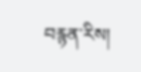བརྙན་རིས།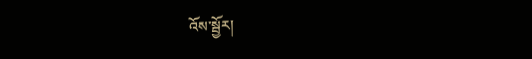འོས་སྦྱོར།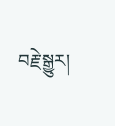བརྗེ་སྒྱུར།